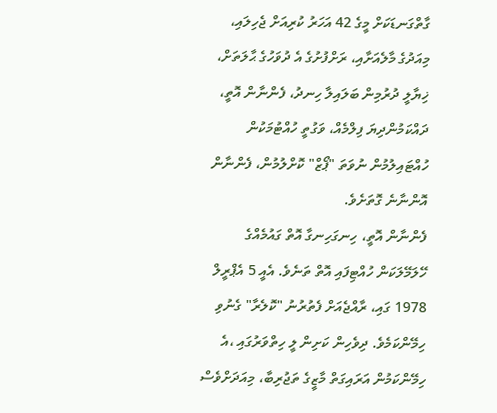ގާތްގަނޑަކަށް މީގެ 42 އަހަރު ކުރިއަށް ޖެހިލައި، މިއަދުގެ މާލެއަށާއި، ރަށްފުށުގެ އެ ދުވަހުގެ ޙާލަތަށް، ޚިޔާލީ ދުރުމިން ބަލައިލާ ހިނދު، ފެންނާން އޮތީ، ދައްކަމުންދިޔަ ފިލްމެއް، ވަގުތީ ހުއްޓުމަކުން ހުއްޓައިލުމުން ނުވަތަ "ޕޯޒް" ކޮށްލުމުން، ފެންނާން އޮންނާނެ ގޮތަށެވެ.
ފެންނާން އޮތީ، ހިނގަހިނގާ އޮތް ގައުމެއްގެ ހޭލަމޭލަކަން ހުއްޓިފައި އޮތް ތަނެވެ. އެއީ 5 އެޕްރީލް 1978 ގައި، ރާއްޖެއަށް ފެތުރުނު "ކޮލެރާ" ގެނުވި ހިމޭންކަމެވެ. ދިވެހިން ކަށިން ލީ ހިތްވަރުގައި ،އެ ހިމޭންކަމުން އަރައިގަތް މާޒީގެ ތަޖުރިބާ، މިއަދަށްވެސް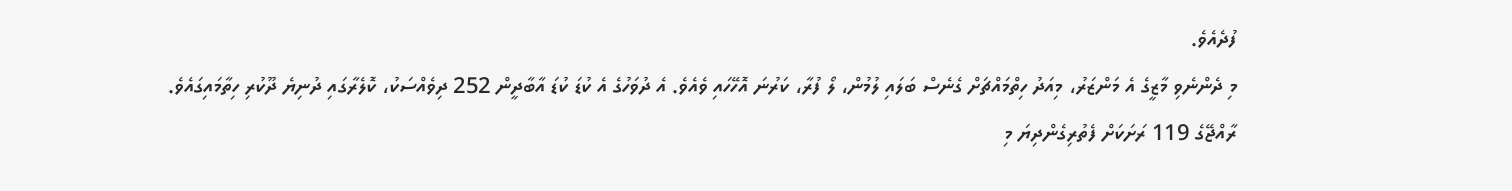ފުދެއެވެ.
މި ދެންނެވި މާޒީގެ އެ މަންޒަރު، މިއަދު ހިތްމައްޗަށް ގެނެސް ބަލައި ލުމުން، ލޯ ފުރާ، ކަރުނަ އޮހޭހައި ވެއެވެ. އެ ދުވަހުގެ އެ ކުޑަ ކުޑަ އާބާދީން 252 ދިވެއްސަކު، ކޮލެރާގައި ދުނިޔެ ދޫކުރި ހިތާމައިގައެވެ. ރާއްޖޭގެ 119 ރަށަކަށް ފެތުރިގެންދިޔަ މި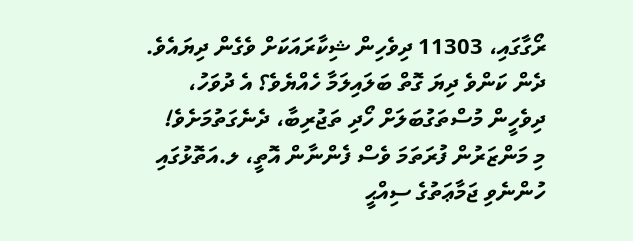ރޯގާގައި، 11303 ދިވެހިން ޝިކާރައަކަށް ވެގެން ދިޔައެވެ. ދެން ކަންވެ ދިޔަ ގޮތް ބަލައިލަމާ ހެއްޔެވެ؟ އެ ދުވަހު، ދިވެހީން މުސްތަގުބަލަށް ހޯދި ތަޖުރިބާ، ދެނެގަތުމަށެވެ!
މި މަންޒަރުން ފުރަތަމަ ވެސް ފެންނާން އޮތީ، ލ.އަތޮޅުގައި ހުންނެވި ޖަމާޢަތުގެ ސިއްޙީ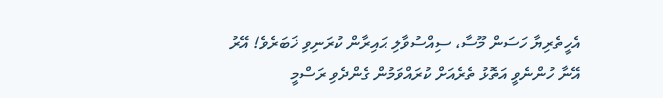އެހީތެރިޔާ ހަސަން މޫސާ، ސިއްސުވާލި ޙައިރާން ކުރަނިވި ޚަބަރެވެ! އޭރު އޭނާ ހުންނެވީ އަތޮޅު ތެރެއަށް ކުރައްވަމުން ގެންދެވި ރަސްމީ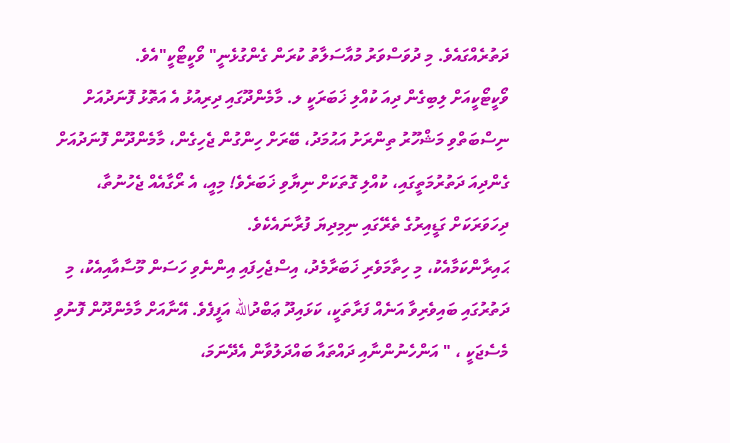ދަތުރެއްގައެވެ. މި ދުވަސްވަރު މުއާސަލާތު ކުރަން ގެންގުޅެނީ" ވޯކީޓޯކީ"އެވެ.
ވޯކީޓޯކީއަށް ލިބިގެން ދިއަ ކުއްލި ޚަބަރަކީ ލ. މާމެންދޫގައި ދިރިއުޅު އެ އަތޮޅު ފޮނަދުއަށް ނިސްބަތްވި މަޝްހޫރު ތިންރަށު އަޙުމަދު، ބޭރަށް ހިންގުން ޖެހިގެން، މާމެންދޫން ފޮނަދުއަށް ގެންދިއަ ދަތުރުމަތީގައި، ކުއްލި ގޮތަކަށް ނިޔާވި ޚަބަރެވެ! މިއީ، އެ ރޯގާއެއް ޖެހުނުތާ، ދިހަވަރަކަށް ގަޑީއިރުގެ ތެރޭގައި ނިމިދިޔަ ފުރާނައެކެވެ.
ޙައިރާންކަމާއެކު، މި ހިތާމަވެރި ޚަބަރާމެދު، އިސްޖެހިފައި އިންނެވި ހަސަން މޫސާއާއިއެކު، މި ދަތުރުގައި ބައިވެރިވާ އަނެއް ފަރާތަކީ، ކަޅައިދޫ ޢަބްދުالله އަފީފެވެ. އޭނާއަށް މާމެންދޫން ފޮނުވި މެސެޖަކީ ، " އަންހެނުންނާއި ދައްތައާ ބައްދަލުވާން އެދޭނަމަ،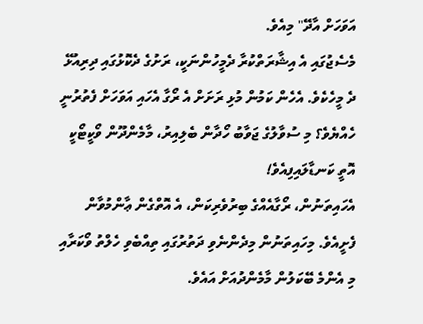އަވަހަށް އާދޭ" މިއެވެ.
މެސެޖުގައި އެ އިޝާރަތްކުރާ ދެމީހުންނަކީ، ރަށުގެ ދެކޮޅުގައި ދިރިއުޅޭ ދެ މީހެކެވެ. އެހެން ކަމުން މުޅި ރަށަށް އެ ރޯގާ އެހައި އަވަހަށް ފެތުރުނީ ހެއްޔެވެ؟ މި ސުވާލުގެ ޖަވާބު ހޯދާން ބެލިއިރު، މާމެންދޫން ވޯކީޓޯކީ އޮތީ ކަނޑާލައިފިއެވެ!
އެހައިތަނުން، ރޯގާއެއްގެ ބިރުވެރިކަން، އެ އޮތްގެން ޢާންމުވާން ފެށީއެވެ. މިހައިތަނުން މިދެންނެވި ދަތުރުގައި ތިއްބެވި ހެލްތު ވޯކަރާއި މި އެންމެ ބޭކަލުން މާމެންދުއަށް އައެވެ.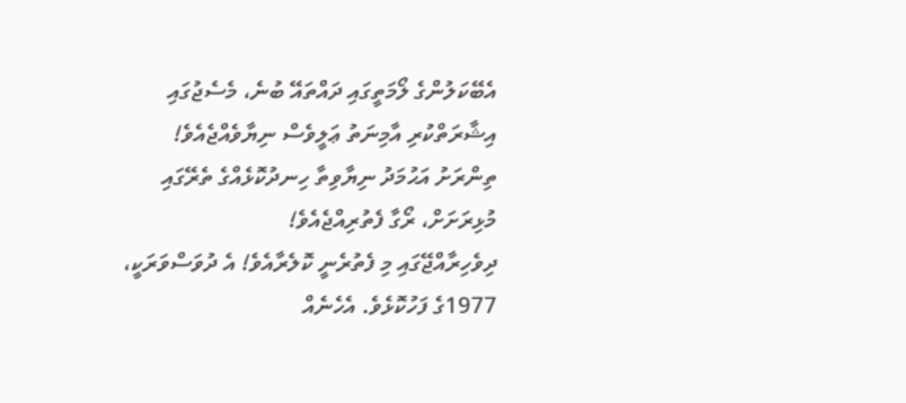އެބޭކަލުންގެ ލޯމަތީގައި ދައްތައޭ ބުނެ، މެސެޖުގައި އިޝާރަތްކުރި އާމިނަތު ޢަލީވެސް ނިޔާވެއްޖެއެވެ! ތިންރަށު އަޙުމަދު ނިޔާވިތާ ހިނދުކޮޅެއްގެ ތެރޭގައި މުޅިރަށަށް، ރޯގާ ފެތުރިއްޖެއެވެ!
ދިވެހިރާއްޖޭގައި މި ފެތުރެނީ ކޮލެރާއެވެ! އެ ދުވަސްވަރަކީ، 1977ގެ ފަހުކޮޅެވެ. އެހެނެއް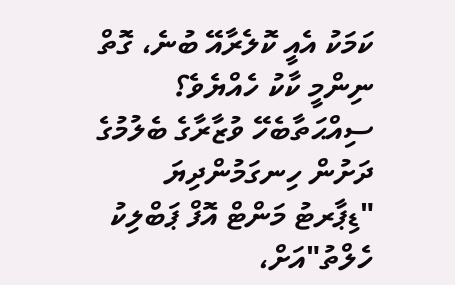ކަމަކު އެއީ ކޮލެރާއޭ ބުނެ، ގޮތް ނިންމީ ކާކު ހެއްޔެވެ؟
ސިއްޙަތާބެހޭ ވުޒާރާގެ ބެލުމުގެ ދަށުން ހިނގަމުންދިޔަ "ޑިޕާރޓު މަންޓް އޮފް ޕަބްލިކު ހެލްތު"އަށް،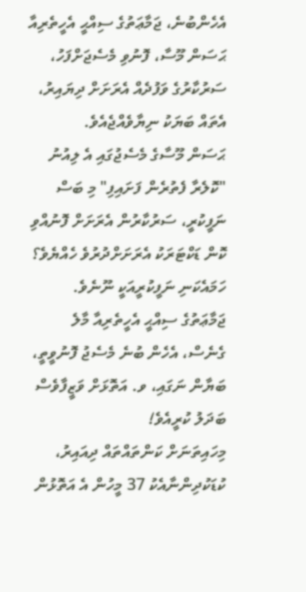އެހެންބުނެ، ޖަމާޢަތުގެ ސިއްޙީ އެހީތެރިއާ ޙަސަން މޫސާ، ފޮނުވި މެސެޖަށްފަހު، ސަރުކާރުގެ ވަފުދެއް އެރަށަށް ދިޔައިރު، އެތައް ބަޔަކު ނިޔާވެއްޖެއެވެ.
ޙަސަން މޫސާގެ މެސެޖުގައި އެ ލިއުނު "ކޮލެރާ ފެތުރެން ފަށައިފި" މި ބަސް ނަފީކުރީ، ސަރުކާރުން އެރަށަށް ފޮނުއްވި ކޮން ޑަކްޓަރަކު އެރަށަށްދުރުވެ ހެއްޔެވެ؟ ހަމައެކަނި ނަފީކުރީއަކީ ނޫނެވެ. ޖަމާޢަތުގެ ސިއްޙީ އެހީތެރިއާ މާލެ ގެނެސް، އެހެން ބުނެ މެސެޖު ފޮނުވީތީ، ބަޔާން ނަގައި، ވ. އަތޮޅަށް ވަޒީފާވެސް ބަދަލު ކުރީއެވެ!
މިހައިތަނަށް ކަންތައްތައް ދިއައިރު، ކުޑަކުދިންނާއެކު 37 މީހުން އެ އަތޮޅުން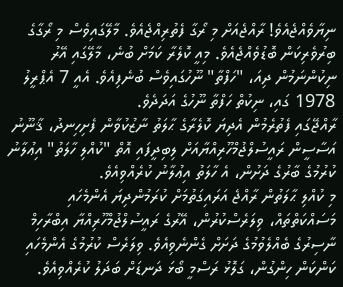ނިޔާވެއްޖެއެވެ! ރާއްޖެއަށް މި ރޯގާ ފެތުރިއްޖެއެވެ. މާލޭގައިވެސް މި ރޯގާގެ ބިރުވެރިކަން ބޮޑުވެއްޖެއެވެ. މިއީ ކޮލެރާ ކަމަށް ބުނެ، މާލޭގައި އޭރު ނިކުންނަމުން ދިއަ، "ހަފްތާ" ނޫހުގައިވެސް ބުނެފިއެވެ. އެއީ 7 އެޕްރީލު 1978 ގައި، ނިކުތް ހަފްތާ ނޫހުގެ އަދަދެވެ.
ރާއްޖޭގައި ފެތުރެމުން އެދިޔަ ކޮލެރާގެ ޙާލަތު ނާޒުކުވާން ފެށިހިނދު، ޤާނޫނު އަސާސީން ރައީސުލްޖުމްހޫރިއްޔާއަށް ލިބިދީފައި އޮތް "ކުއްލި ހާލަތު" އިޢުލާނު ކުރުމުގެ ބާރުގެ ދަށުން، އެ ހާލަތު އިޢުލާނު ކުރެއްވިއެވެ.
މި ކުއްލި ޙާލަތުން ރާއްޖެ އަރައިގަތުމަށް ކުރަމުންދިޔަ އެންމެހައި މަސައްކަތްތައް، ވިލަރެސްކުރުން، އޭރުގެ ރައީސުލްޖުމްހޫރިއްޔާ އިބްރާހިމް ނާސިރުގެ ބެއްލެވުމުގެ ދަށަށް ގެންނެވިއެވެ. ވިލަރެސް ކުރުމުގެ އެންމެހައި ކަންކަން ހިންގުން، ގަލޮޅު ރަސްމީ ބޯޅަ ދަނޑަށް ބަދަލު ކުރެއްވިއެވެ.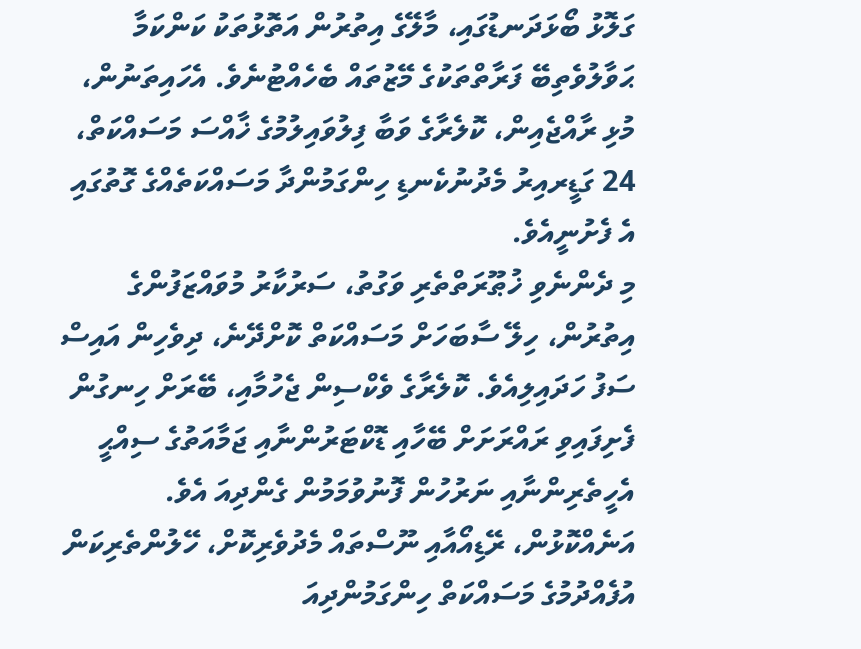ގަލޮޅު ބޯޅަދަނޑުގައި، މާލޭގެ އިތުރުން އަތޮޅުތަކު ކަންކަމާ ޙަވާލުވެތިބޭ ފަރާތްތަކުގެ މޭޒުތައް ބެހެއްޓުނެވެ. އެހައިތަނުން، މުޅި ރާއްޖެއިން، ކޮލެރާގެ ވަބާ ފިލުވައިލުމުގެ ޚާއްސަ މަސައްކަތް، 24 ގަޑީރއިރު މެދުނުކެނޑި ހިންގަމުންދާ މަސައްކަތެއްގެ ގޮތުގައި އެ ފެށުނީއެވެ.
މި ދެންނެވި ޚުޠޫރަތްތެރި ވަގުތު، ސަރުކާރު މުވައްޒަފުންގެ އިތުރުން، ހިލޭ ސާބަހަށް މަސައްކަތް ކޮށްދޭނެ، ދިވެހިން އައިސް ސަފު ހަދައިލިއެވެ. ކޮލެރާގެ ވެކްސިން ޖެހުމާއި، ބޭރަށް ހިނގުން ފެށިފައިވި ރައްރަށަށް ބޭހާއި ޑޮކްޓަރުންނާއި ޖަމާއަތުގެ ސިއްޙީ އެހީތެރިންނާއި ނަރުހުން ފޮނުވުމަމުން ގެންދިއަ އެވެ.
އަނެއްކޮޅުން، ރޭޑިއޯއާއި ނޫސްތައް މެދުވެރިކޮށް، ހޭލުންތެރިކަން އުފެއްދުމުގެ މަސައްކަތް ހިންގަމުންދިއަ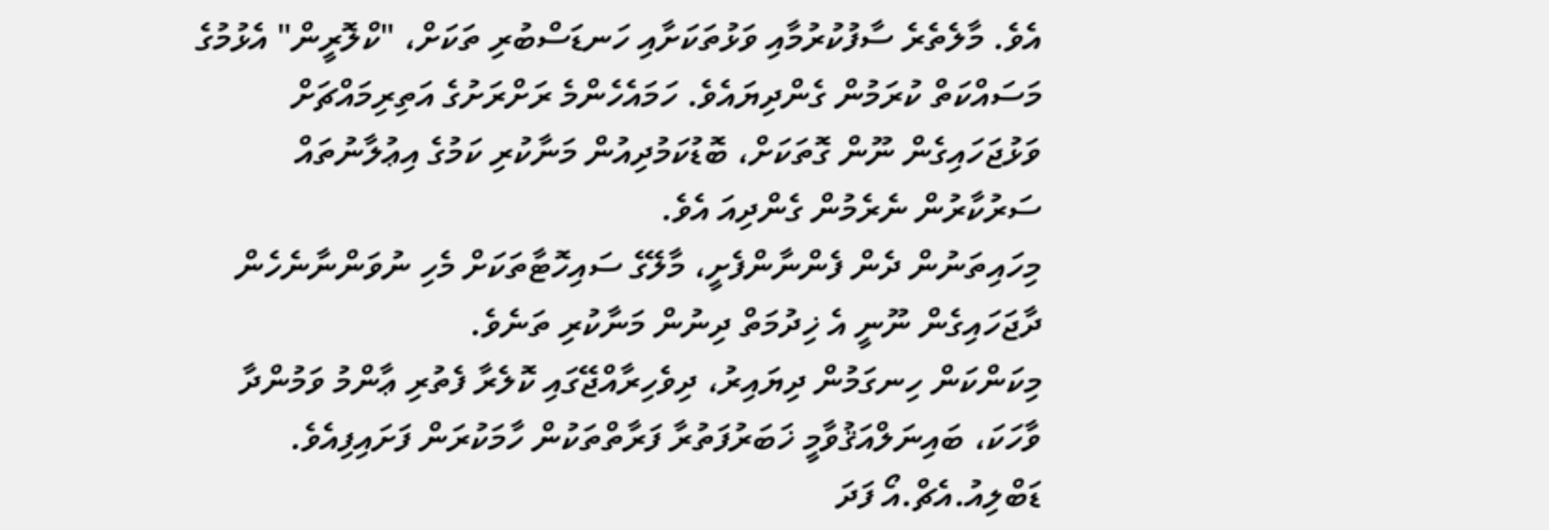އެވެ. މާލެތެރެ ސާފުކުރުމާއި ވަޅުތަކަށާއި ހަނޑަސްބުރި ތަކަށް، "ކްލޮރީން" އެޅުމުގެ މަސައްކަތް ކުރަމުން ގެންދިޔައެވެ. ހަމައެހެންމެ ރަށްރަށުގެ އަތިރިމައްޗަށް ވަޅުޖަހައިގެން ނޫން ގޮތަކަށް، ބޮޑުކަމުދިއުން މަނާކުރި ކަމުގެ އިޢުލާނުތައް ސަރުކާރުން ނެރެމުން ގެންދިއަ އެވެ.
މިހައިތަނުން ދެން ފެންނާންފެށީ، މާލޭގެ ސައިހޮޓާތަކަށް މެހި ނުވަންނާނެހެން ދާޖަހައިގެން ނޫނީ އެ ޚިދުމަތް ދިނުން މަނާކުރި ތަނެވެ.
މިކަންކަން ހިނގަމުން ދިޔައިރު، ދިވެހިރާއްޖޭގައި ކޮލެރާ ފެތުރި ޢާންމު ވަމުންދާ ވާހަކަ، ބައިނަލްއަޤުވާމީ ޚަބަރުފަތުރާ ފަރާތްތަކުން ހާމަކުރަން ފަށައިފިއެވެ. ޑަބްލިއު.އެޗް.އޯ ފަދަ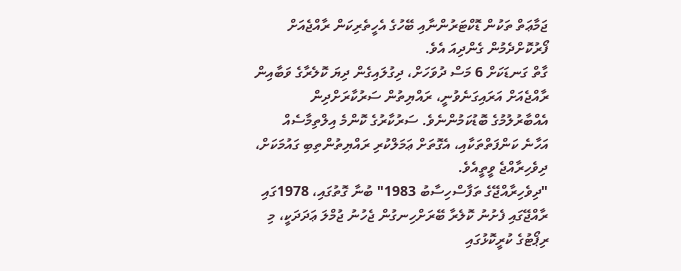ޖަމާޢަތް ތަކުން ޑޮކްޓަރުންނާއި ބޭހުގެ އެހީތެރިކަން ރާއްޖެއަށް ފޯރުކޮށްދެމުން ގެންދިއަ އެވެ.
ގާތް ގަނޑަކަށް 6 މަސް ދުވަހަށް، ދިގުލައިގެން ދިޔަ ކޮލެރާގެ ވަބާއިން ރާއްޖެއަށް އަރައިގަނެވުނީ، ރައްޔިތުން ސަރުކާރަށްދިން އެއްބާރުލުމުގެ ބޮޑުކަމުންނެވެ. ސަރުކާރުގެ ކޮންމެ އިލްތިމާސެއް އަހާނެ ކަންފަތްތަކާއި، އެގޮތަށް ޢަމަލްކުރި ރައްޔިތުންތިބި ގައުމަކަށް، ދިވެހިރާއްޖެ ވީތީއެވެ.
"ދިވެހިރާއްޖޭގެ ތަފާސްހިސާބު 1983" ބުނާ ގޮތުގައި، 1978ގައި ރާއްޖޭގައި ފެށުނު ކޮލެރާ ބޭރަށްހިނގުން ޖެހުނު ޖުމްލަ ޢަދަދަކީ، މި ރިޕޯޓުގެ ކުރީކޮޅުގައި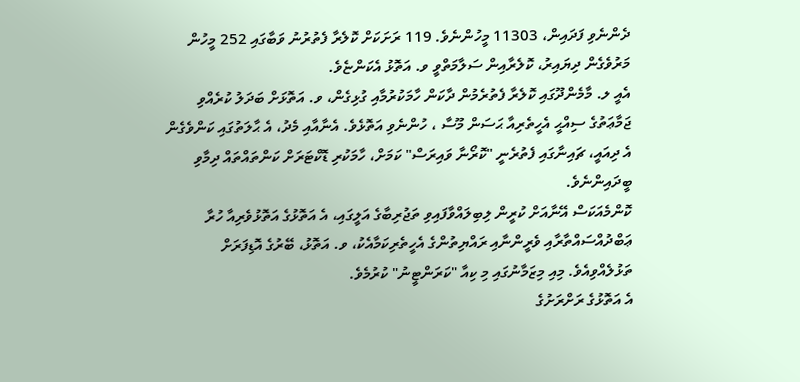ދެންނެވި ފަދައިން، 11303 މީހުންނެވެ. 119 ރަށަކަށް ކޮލެރާ ފެތުރުނު ވަބާގައި 252 މީހުން މަރުވެގެން ދިޔައިރު، ކޮލެރާއިން ސަލާމަތްވީ ވ. އަތޮޅު އެކަންޏެވެ.
އެއީ ލ. މާމެންދޫގައި ކޮލެރާ ފެތުރެމުން ދާކަން ހާމަކުރުމާއި ގުޅިގެން، ވ. އަތޮޅަށް ބަދަލު ކުރެއްވި ޖަމާޢަތުގެ ސިއްޙީ އެހީތެރިއާ ޙަސަން މޫސާ ، ހުންނެވި އަތޮޅެވެ. އެނާއާއި މެދު، އެ ޙާލަތުގައި ކަންވެގެން އެ ދިއައީ، ޗައިނާގައި ފެތުރެނީ "ކޮރޯނާ ވައިރަސް" ކަމަށް، ހާމަކުރި ޑޮކްޓަރަށް ކަންތައްތައް ދިމާވި ބީދައިންނެވެ.
ކޮންމެއަކަސް އޭނާއަށް ކުރީން ލިބިލައްވާފައިވި ތަޖުރިބާގެ އަލީގައި، އެ އަތޮޅުގެ އަތޮޅުވެރިއާ ހުރާ ޢަބްދުއްސައްތާރާއި ވެރީންނާއި ރައްޔިތުންގެ އެހީތެރިކަމާއެކު، ވ. އަތޮޅު، ބޭރުގެ އޮޑިފަރަށް ތަޅުލެއްވިއެވެ. މިއި މިޒަމާނުގައި މި ކިއާ "ކަރަންޓީނު" ކުރުމެވެ.
އެ އަތޮޅުގެ ރަށްރަށުގެ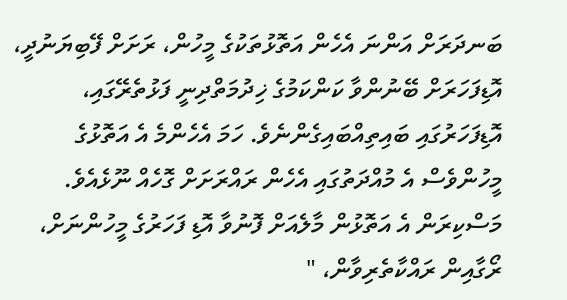ބަނދަރަށް އަންނަ އެހެން އަތޮޅުތަކުގެ މީހުން، ރަށަށް ފޭބިޔަނުދީ، އޮޑިފަހަރަށް ބޭނުންވާ ކަންކަމުގެ ޚިދުމަތްދިނީ ފަޅުތެރޭގައި، އޮޑިފަހަރުގައި ބައިތިއްބައިގެންނެވެ. ހަމަ އެހެންމެ އެ އަތޮޅުގެ މީހުންވެސް އެ މުއްދަތުގައި އެހެން ރައްރަށަށް ގޮހެއް ނޫޅެއެވެ. މަސްކިރަން އެ އަތޮޅުން މާލެއަށް ފޮނުވާ އޮޑި ފަހަރުގެ މީހުންނަށް، ރޯގާއިން ރައްކާތެރިވާން، "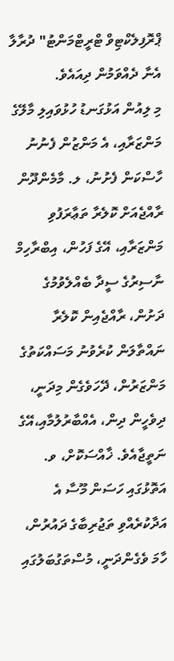ޕްރޮފިލެކްޓިވް ޓްރީޓްމަންޓު" ދުރާލާ އެނާ ދެއްވަމުން ދިއައެވެ.
މި ލިއުން އަޅުގަނޑު ހުޅުވައިލި މާލޭގެ މަންޒަރާއި، އެ މަންޒުން ފެނުނު ހާސްކަން ފެށުނު، ލ. މާމެންދޫން ރާއްޖެއަށް ކޮލެރާ ތަޢާރަފުވި މަންޒަރާއި، އޭގެ ފަހުން، އިބްރާހިމް ނާސިރުގެ ސީދާ ބެއްލެވުމުގެ ދަށުން، ރާއްޖެއިން ކޮލެރާ ނައްތާލަން ކުރެވުނު މަސައްކަތުގެ މަންޒަރުން، ދޭހަވެގެން މިދަނީ، ދިވެހީން ދިން، އެއްބާރުލުމާއި،އޭގެ ނަތީޖާއެވެ. ޚާއްސަކޮށް، ވ. އަތޮޅުގައި ހަސަން މޫސާ އެ އަދާކުރެއްވި ތަޖުރިބާގެ ދައުރުން، ހާމަ ވެގެންދަނީ، މުސްތަގުބަލުގައި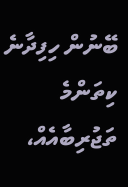ބޭނުން ހިފިދާނެ ކިތަންމެ ތަޖުރިބާއެއް،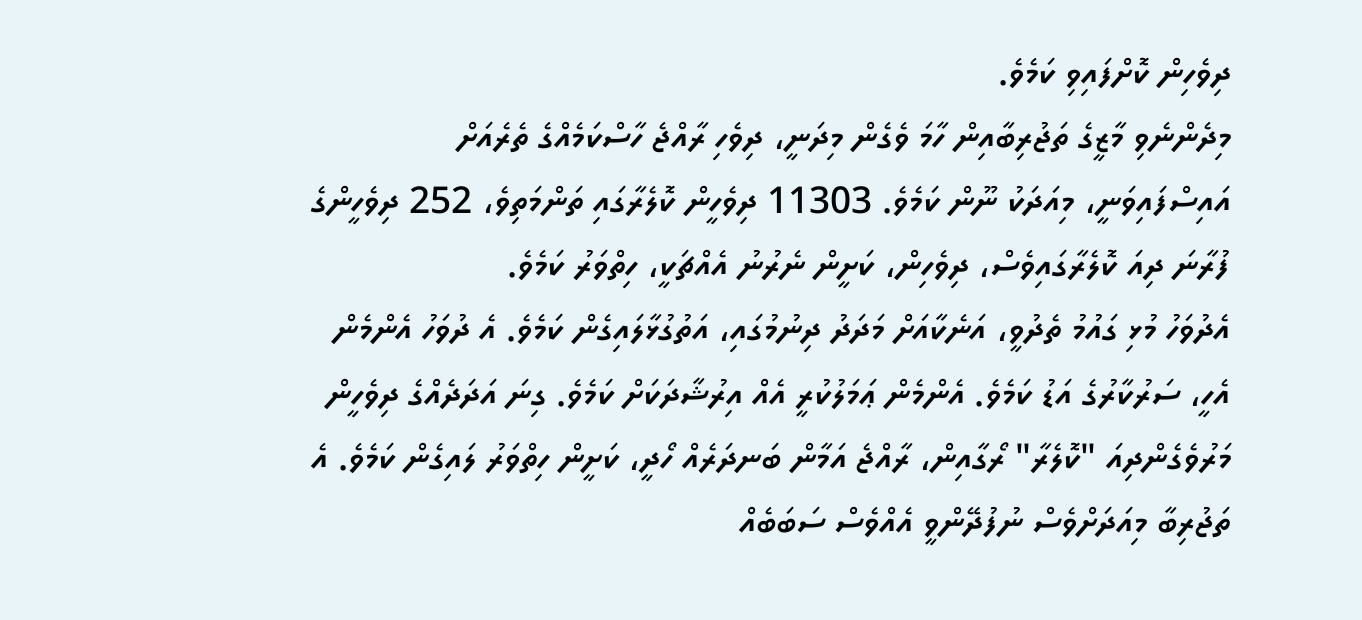ދިވެހިން ކޮށްފައިވި ކަމެވެ.
މިދެންނެވި މާޒީގެ ތަޖުރިބާއިން ހާމަ ވެގެން މިދަނީ، ދިވެހި ރާއްޖެ ހާސްކަމެއްގެ ތެރެއަށް އައިސްފައިވަނީ، މިއަދަކު ނޫން ކަމެވެ. 11303 ދިވެހީން ކޮލެރާގައި ތަންމަތިވެ، 252 ދިވެހީންގެ ފުރާނަ ދިއަ ކޮލެރާގައިވެސް، ދިވެހިން، ކަށީން ނެރުނު އެއްޗަކީ، ހިތްވަރު ކަމެވެ.
އެދުވަހު މުޅި ގައުމު ތެދުވީ، އަނެކާއަށް މަދަދު ދިނުމުގައި، އަތުގުޅާލައިގެން ކަމެވެ. އެ ދުވަހު އެންމެން އެހީ، ސަރުކާރުގެ އަޑު ކަމެވެ. އެންމެން ޢަމަލުކުރީ އެއް އިރުޝާދަކަށް ކަމެވެ. ގިނަ އަދަދެއްގެ ދިވެހީން މަރުވެގެންދިއަ "ކޮލެރާ" ރޯގާއިން، ރާއްޖެ އަމާން ބަނދަރެއް ހޯދީ، ކަށީން ހިތްވަރު ލައިގެން ކަމެވެ. އެ ތަޖުރިބާ މިއަދަށްވެސް ނުފުދޭންވީ އެއްވެސް ސަބަބެއް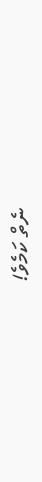ނެތް ކަމެވެ!